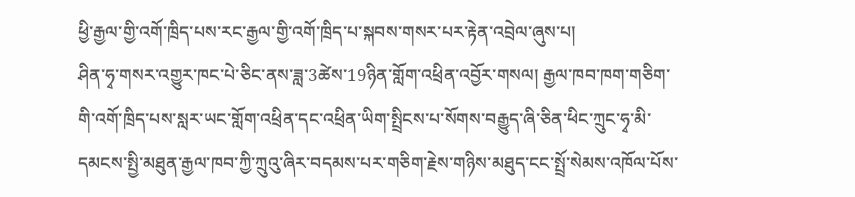ཕྱི་རྒྱལ་གྱི་འགོ་ཁྲིད་པས་རང་རྒྱལ་གྱི་འགོ་ཁྲིད་པ་སྐབས་གསར་པར་རྟེན་འབྲེལ་ཞུས་པ།
ཤིན་ཧྭ་གསར་འགྱུར་ཁང་པེ་ཅིང་ནས་ཟླ་3ཚེས་19ཉིན་གློག་འཕྲིན་འབྱོར་གསལ། རྒྱལ་ཁབ་ཁག་གཅིག་གི་འགོ་ཁྲིད་པས་སླར་ཡང་གློག་འཕྲིན་དང་འཕྲིན་ཡིག་སྤྲིངས་པ་སོགས་བརྒྱུད་ཞི་ཅིན་ཕིང་ཀྲུང་ཧྭ་མི་དམངས་སྤྱི་མཐུན་རྒྱལ་ཁབ་ཀྱི་ཀྲུའུ་ཞིར་བདམས་པར་གཅིག་རྗེས་གཉིས་མཐུད་ངང་སྤྲོ་སེམས་འཁོལ་པོས་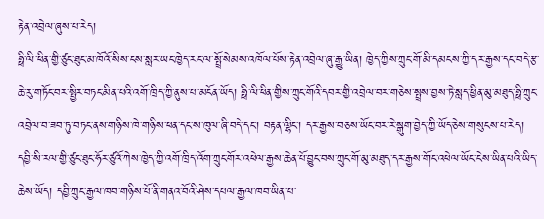རྟེན་འབྲེལ་ཞུས་པ་རེད།
ཧྥི་ལི་ཕིན་གྱི་ཙུང་ཐུང་མ་ཁོའོ་སིས་ངས་སླར་ཡང་ཁྱེད་རང་ལ་སྤྲོ་སེམས་འཁོལ་པོས་རྟེན་འབྲེལ་ཞུ་རྒྱུ་ཡིན། ཁྱེད་ཀྱིས་ཀྲུང་གོ་མི་དམངས་ཀྱི་དར་རྒྱས་དང་བདེ་རྩ་ཆེ་རུ་གཏོང་བར་སྤྱིར་བཏང་མིན་པའི་འགོ་ཁྲིད་ཀྱི་ནུས་པ་མངོན་ཡོད། ཧྥི་ལི་ཕིན་གྱིས་ཀྲུང་གོའི་དབར་གྱི་འབྲེལ་བར་གཅེས་སྤྲས་བྱས་ཏེ་སླད་ཕྱིན་མུ་མཐུད་ཧྥི་ཀྲུང་འབྲེལ་བ་ཟབ་ཏུ་བཏང་ནས་གཉིས་ཁེ་གཉིས་ཕན་དང་ས་ཁུལ་ཞི་བདེ་དང་། བརྟན་ལྷིང་། དར་རྒྱས་བཅས་ཡོང་བར་རེ་སྒུག་བྱེད་ཀྱི་ཡོད་ཅེས་གསུངས་པ་རེད།
དབྱི་སི་རལ་གྱི་ཙུང་ཐུང་ཧོར་ཙུའོ་ཀེས་ཁྱེད་ཀྱི་འགོ་ཁྲིད་འོག་ཀྲུང་གོར་འཕེལ་རྒྱས་ཆེན་པོ་བྱུང་བས་ཀྲུང་གོ་མུ་མཐུད་དར་རྒྱས་གོང་འཕེལ་ཡོང་ངེས་ཡིན་པའི་ཡིད་ཆེས་ཡོད། དབྱི་ཀྲུང་རྒྱལ་ཁབ་གཉིས་པོ་ནི་གནའ་བོའི་ཤེས་དཔལ་རྒྱལ་ཁབ་ཡིན་པ་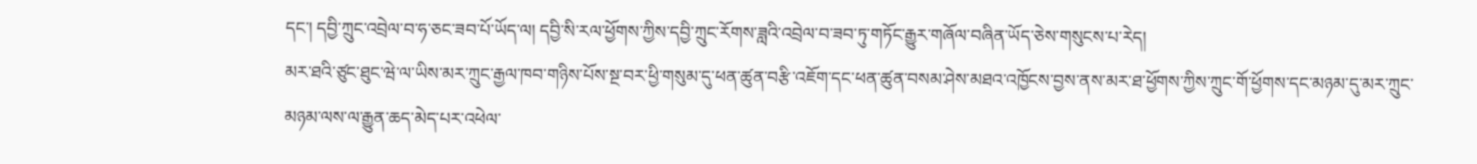དང་། དབྱི་ཀྲུང་འབྲེལ་བ་ཧ་ཅང་ཟབ་པོ་ཡོད་ལ། དབྱི་སི་རལ་ཕྱོགས་ཀྱིས་དབྱི་ཀྲུང་རོགས་ཟླའི་འབྲེལ་བ་ཟབ་ཏུ་གཏོང་རྒྱུར་གཞོལ་བཞིན་ཡོད་ཅེས་གསུངས་པ་རེད།
མར་ཐའི་ཙུང་ཐུང་ཝེ་ལ་ཡིས་མར་ཀྲུང་རྒྱལ་ཁབ་གཉིས་པོས་སྔ་བར་ཕྱི་གསུམ་དུ་ཕན་ཚུན་བརྩི་འཇོག་དང་ཕན་ཚུན་བསམ་ཤེས་མཐའ་འཁྱོངས་བྱས་ནས་མར་ཐ་ཕྱོགས་ཀྱིས་ཀྲུང་གོ་ཕྱོགས་དང་མཉམ་དུ་མར་ཀྲུང་མཉམ་ལས་ལ་རྒྱུན་ཆད་མེད་པར་འཕེལ་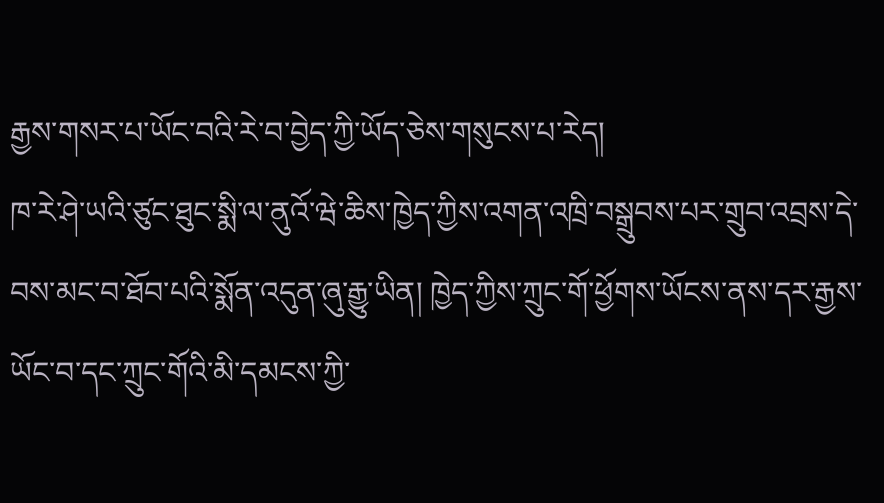རྒྱས་གསར་པ་ཡོང་བའི་རེ་བ་བྱེད་ཀྱི་ཡོད་ཅེས་གསུངས་པ་རེད།
ཁ་རེ་ཤེ་ཡའི་ཙུང་ཐུང་སྨི་ལ་ནུའོ་ཝེ་ཆིས་ཁྱེད་ཀྱིས་འགན་འཁྲི་བསྒྲུབས་པར་གྲུབ་འབྲས་དེ་བས་མང་བ་ཐོབ་པའི་སྨོན་འདུན་ཞུ་རྒྱུ་ཡིན། ཁྱེད་ཀྱིས་ཀྲུང་གོ་ཕྱོགས་ཡོངས་ནས་དར་རྒྱས་ཡོང་བ་དང་ཀྲུང་གོའི་མི་དམངས་ཀྱི་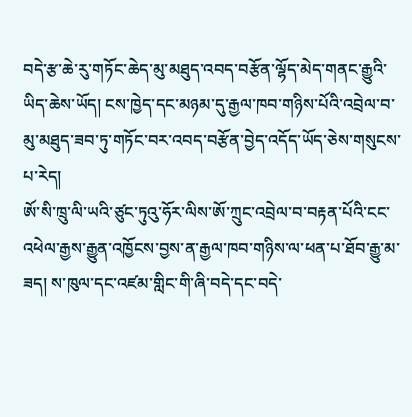བདེ་རྩ་ཆེ་རུ་གཏོང་ཆེད་མུ་མཐུད་འབད་བརྩོན་ལྷོད་མེད་གནང་རྒྱུའི་ཡིད་ཆེས་ཡོད། ངས་ཁྱེད་དང་མཉམ་དུ་རྒྱལ་ཁབ་གཉིས་པོའི་འབྲེལ་བ་མུ་མཐུད་ཟབ་ཏུ་གཏོང་བར་འབད་བརྩོན་བྱེད་འདོད་ཡོད་ཅེས་གསུངས་པ་རེད།
ཨོ་སི་ཁྲུ་ལི་ཡའི་ཙུང་ཏུའུ་ཧོར་ལིས་ཨོ་ཀྲུང་འབྲེལ་བ་བརྟན་པོའི་ངང་འཕེལ་རྒྱས་རྒྱུན་འཁྱོངས་བྱས་ན་རྒྱལ་ཁབ་གཉིས་ལ་ཕན་པ་ཐོབ་རྒྱུ་མ་ཟད། ས་ཁུལ་དང་འཛམ་གླིང་གི་ཞི་བདེ་དང་བདེ་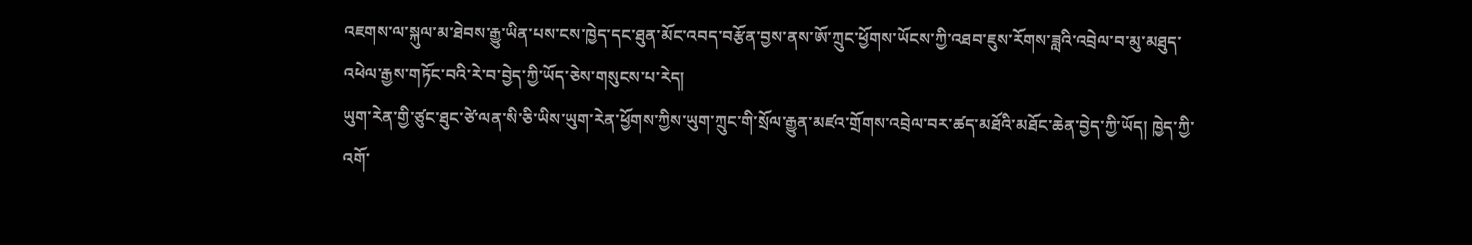འཇགས་ལ་སྐུལ་མ་ཐེབས་རྒྱུ་ཡིན་པས་ངས་ཁྱེད་དང་ཐུན་མོང་འབད་བརྩོན་བྱས་ནས་ཨོ་ཀྲུང་ཕྱོགས་ཡོངས་ཀྱི་འཐབ་ཇུས་རོགས་ཟླའི་འབྲེལ་བ་མུ་མཐུད་འཕེལ་རྒྱས་གཏོང་བའི་རེ་བ་བྱེད་ཀྱི་ཡོད་ཅེས་གསུངས་པ་རེད།
ཡུག་རེན་གྱི་ཙུང་ཐུང་ཙེ་ལན་སི་ཅི་ཡིས་ཡུག་རེན་ཕྱོགས་ཀྱིས་ཡུག་ཀྲུང་གི་སྲོལ་རྒྱུན་མཛའ་གྲོགས་འབྲེལ་བར་ཚད་མཐོའི་མཐོང་ཆེན་བྱེད་ཀྱི་ཡོད། ཁྱེད་ཀྱི་འགོ་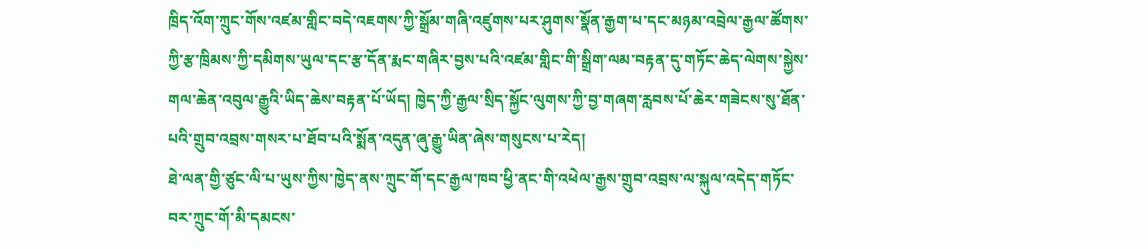ཁྲིད་འོག་ཀྲུང་གོས་འཛམ་གླིང་བདེ་འཇགས་ཀྱི་སྒྲོམ་གཞི་འཛུགས་པར་ཤུགས་སྣོན་རྒྱག་པ་དང་མཉམ་འབྲེལ་རྒྱལ་ཚོགས་ཀྱི་རྩ་ཁྲིམས་ཀྱི་དམིགས་ཡུལ་དང་རྩ་དོན་རྨང་གཞིར་བྱས་པའི་འཛམ་གླིང་གི་སྒྲིག་ལམ་བརྟན་དུ་གཏོང་ཆེད་ལེགས་སྐྱེས་གལ་ཆེན་འབུལ་རྒྱུའི་ཡིད་ཆེས་བརྟན་པོ་ཡོད། ཁྱེད་ཀྱི་རྒྱལ་སྲིད་སྐྱོང་ལུགས་ཀྱི་བྱ་གཞག་རླབས་པོ་ཆེར་གཟེངས་སུ་ཐོན་པའི་གྲུབ་འབྲས་གསར་པ་ཐོབ་པའི་སྨོན་འདུན་ཞུ་རྒྱུ་ཡིན་ཞེས་གསུངས་པ་རེད།
ཐེ་ལན་གྱི་ཙུང་ལི་པ་ཡུས་ཀྱིས་ཁྱེད་ནས་ཀྲུང་གོ་དང་རྒྱལ་ཁབ་ཕྱི་ནང་གི་འཕེལ་རྒྱས་གྲུབ་འབྲས་ལ་སྐུལ་འདེད་གཏོང་བར་ཀྲུང་གོ་མི་དམངས་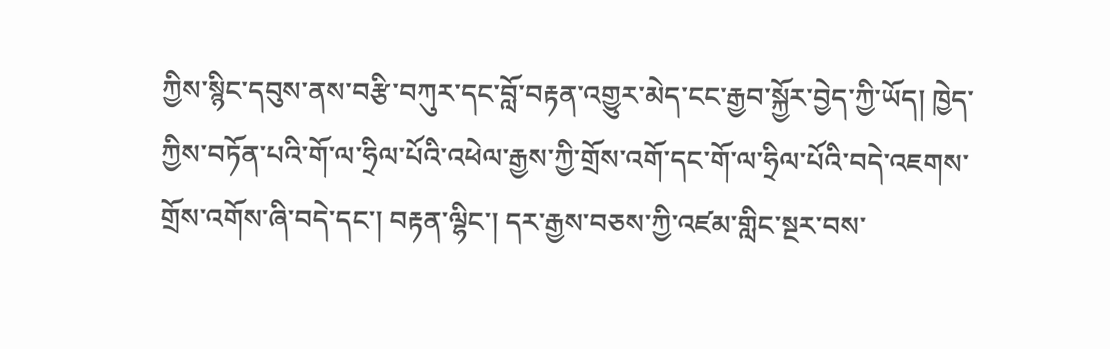ཀྱིས་སྙིང་དབུས་ནས་བརྩི་བཀུར་དང་བློ་བརྟན་འགྱུར་མེད་ངང་རྒྱབ་སྐྱོར་བྱེད་ཀྱི་ཡོད། ཁྱེད་ཀྱིས་བཏོན་པའི་གོ་ལ་ཧྲིལ་པོའི་འཕེལ་རྒྱས་ཀྱི་གྲོས་འགོ་དང་གོ་ལ་ཧྲིལ་པོའི་བདེ་འཇགས་གྲོས་འགོས་ཞི་བདེ་དང་། བརྟན་ལྷིང་། དར་རྒྱས་བཅས་ཀྱི་འཛམ་གླིང་སྔར་བས་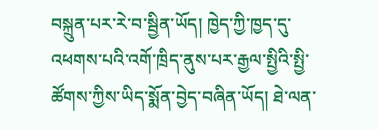བསྐྲུན་པར་རེ་བ་སྦྱིན་ཡོད། ཁྱེད་ཀྱི་ཁྱད་དུ་འཕགས་པའི་འགོ་ཁྲིད་ནུས་པར་རྒྱལ་སྤྱིའི་སྤྱི་ཚོགས་ཀྱིས་ཡིད་སྨོན་བྱེད་བཞིན་ཡོད། ཐེ་ལན་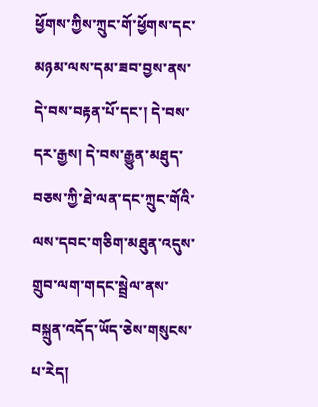ཕྱོགས་ཀྱིས་ཀྲུང་གོ་ཕྱོགས་དང་མཉམ་ལས་དམ་ཟབ་བྱས་ནས་དེ་བས་བརྟན་པོ་དང་། དེ་བས་དར་རྒྱས། དེ་བས་རྒྱུན་མཐུད་བཅས་ཀྱི་ཐེ་ལན་དང་ཀྲུང་གོའི་ལས་དབང་གཅིག་མཐུན་འདུས་གྲུབ་ལག་གདང་སྦྲེལ་ནས་བསྐྲུན་འདོད་ཡོད་ཅེས་གསུངས་པ་རེད།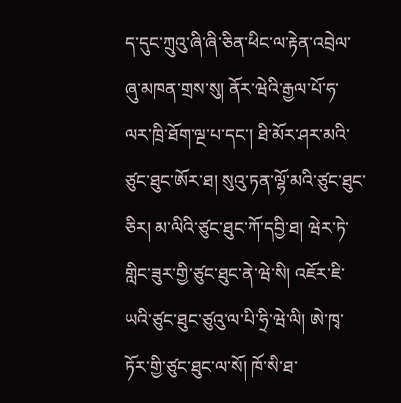ད་དུང་ཀྲུའུ་ཞི་ཞི་ཅིན་ཕིང་ལ་རྟེན་འབྲེལ་ཞུ་མཁན་གྲས་སུ། ནོར་ཝེའི་རྒྱལ་པོ་ཧ་ལར་ཁྲི་ཐོག་ལྔ་པ་དང་། ཐི་མོར་ཤར་མའི་ཙུང་ཐུང་ཨོར་ཐ། སུའུ་ཏན་ལྷོ་མའི་ཙུང་ཐུང་ཅིར། མ་ལིའི་ཙུང་ཐུང་ཀོ་དབྱི་ཐ། ཝེར་ཏེ་གླིང་ཟུར་གྱི་ཙུང་ཐུང་ནེ་ཝེ་སི། འཇོར་ཇི་ཡའི་ཙུང་ཐུང་ཙུའུ་ལ་པི་ཧྲི་ཝེ་ལི། ཨེ་ཁྭ་ཏོར་གྱི་ཙུང་ཐུང་ལ་སོ། ཁོ་སི་ཐ་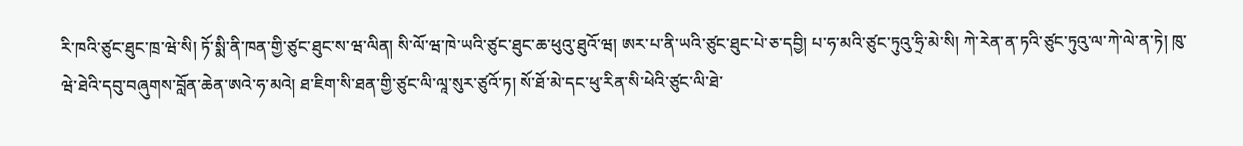རི་ཁའི་ཙུང་ཐུང་ཁྲ་ཝེ་སི། ཏོ་སྨི་ནི་ཁན་གྱི་ཙུང་ཐུང་ས་ཝ་ལིན། སི་ལོ་ཝ་ཁེ་ཡའི་ཙུང་ཐུང་ཆ་ཕུའུ་ཐུའོ་ཝ། ཨར་པ་ནི་ཡའི་ཙུང་ཐུང་པེ་ཅ་དབྱི། པ་ཧ་མའི་ཙུང་ཏུའུ་ཧྲི་མེ་སི། ཀེ་རེན་ན་ཏའི་ཙུང་ཏུའུ་ལ་ཀེ་ལེ་ན་ཏེ། ཁུ་ཝེ་ཐེའི་དབུ་བཞུགས་བློན་ཆེན་ཨའེ་ཧ་མའེ། ཐ་ཇིག་སི་ཐན་གྱི་ཙུང་ལི་ལཱ་སུར་ཙུའོ་ཏ། སོ་ཐོ་མེ་དང་ཕུ་རིན་སི་ཕེའི་ཙུང་ལི་ཐེ་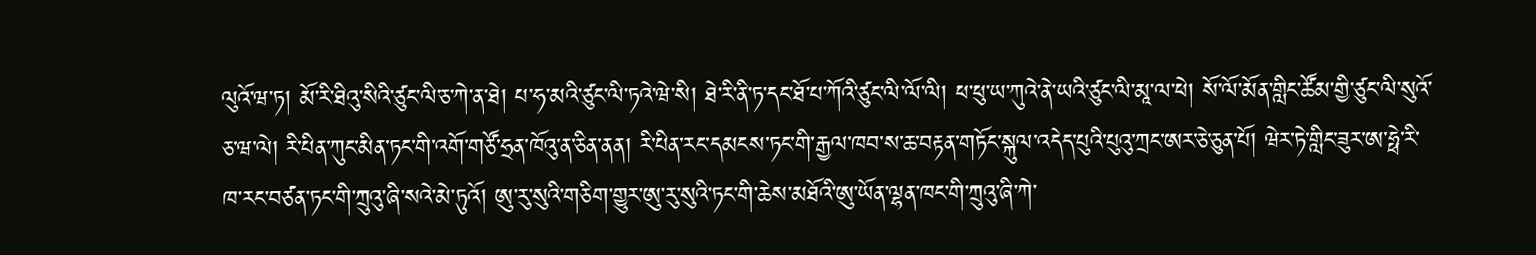ལུའོ་ཝ་ཏ། མོ་རི་ཐིའུ་སིའི་ཙུང་ལི་ཅ་ཀེ་ན་ཐེ། པ་ཧ་མའི་ཙུང་ལི་ཏའེ་ཝེ་སི། ཐེ་རི་ནི་ཏ་དང་ཐོ་པ་ཀོའི་ཙུང་ལི་ལོ་ལི། ཕ་ཕུ་ཡ་ཀུའེ་ནེ་ཡའི་ཙུང་ལི་མཱ་ལ་ཕེ། སོ་ལོ་མོན་གླིང་ཚོམ་གྱི་ཙུང་ལི་སུའོ་ཅ་ཝ་ལེ། རི་པིན་ཀུང་མིན་ཏང་གི་འགོ་གཙོ་ཧྲན་ཁོའུ་ན་ཅིན་ནན། རི་པིན་རང་དམངས་ཏང་གི་རྒྱལ་ཁབ་ས་ཆ་བརྟན་གཏོང་སྐུལ་འདེད་པུའི་པུའུ་ཀྲང་ཨར་ཅེ་ཅུན་པོ། ཝེར་ཏེ་གླིང་ཟུར་ཨ་ཧྥེ་རི་ཁ་རང་བཙན་ཏང་གི་ཀྲུའུ་ཞི་སའེ་མེ་ཏུའོ། ཨུ་རུ་སུའི་གཅིག་གྱུར་ཨུ་རུ་སུའི་ཏང་གི་ཆེས་མཐོའི་ཨུ་ཡོན་ལྷན་ཁང་གི་ཀྲུའུ་ཞི་ཀེ་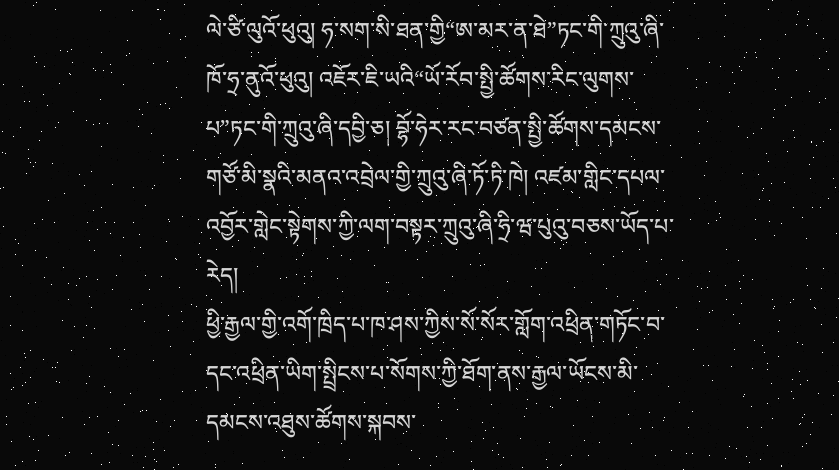ལེ་ཙི་ལུའོ་ཕུའུ། ཧ་སག་སི་ཐན་གྱི“ཨ་མར་ན་ཐེ”ཏང་གི་ཀྲུའུ་ཞི་ཁོ་ཧྲ་ནུའོ་ཕུའུ། འཇོར་ཇི་ཡའི“ཡོ་རོབ་སྤྱི་ཚོགས་རིང་ལུགས་པ”ཏང་གི་ཀྲུའུ་ཞི་དབྱི་ཅ། བྷོ་ཧེར་རང་བཙན་སྤྱི་ཚོགས་དམངས་གཙོ་མི་སྣའི་མནའ་འབྲེལ་གྱི་ཀྲུའུ་ཞི་ཏོ་ཏི་ཁེ། འཛམ་གླིང་དཔལ་འབྱོར་གླེང་སྟེགས་ཀྱི་ལག་བསྟར་ཀྲུའུ་ཞི་ཧྲི་ཝ་པུའུ་བཅས་ཡོད་པ་རེད།
ཕྱི་རྒྱལ་གྱི་འགོ་ཁྲིད་པ་ཁ་ཤས་ཀྱིས་སོ་སོར་གློག་འཕྲིན་གཏོང་བ་དང་འཕྲིན་ཡིག་སྤྲིངས་པ་སོགས་ཀྱི་ཐོག་ནས་རྒྱལ་ཡོངས་མི་དམངས་འཐུས་ཚོགས་སྐབས་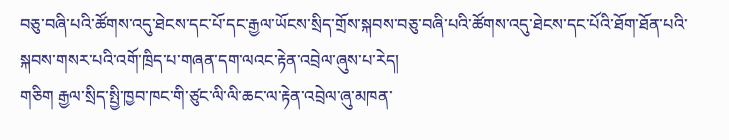བཅུ་བཞི་པའི་ཚོགས་འདུ་ཐེངས་དང་པོ་དང་རྒྱལ་ཡོངས་སྲིད་གྲོས་སྐབས་བཅུ་བཞི་པའི་ཚོགས་འདུ་ཐེངས་དང་པོའི་ཐོག་ཐོན་པའི་སྐབས་གསར་པའི་འགོ་ཁྲིད་པ་གཞན་དག་ལའང་རྟེན་འབྲེལ་ཞུས་པ་རེད།
གཅིག རྒྱལ་སྲིད་སྤྱི་ཁྱབ་ཁང་གི་ཙུང་ལི་ལི་ཆང་ལ་རྟེན་འབྲེལ་ཞུ་མཁན་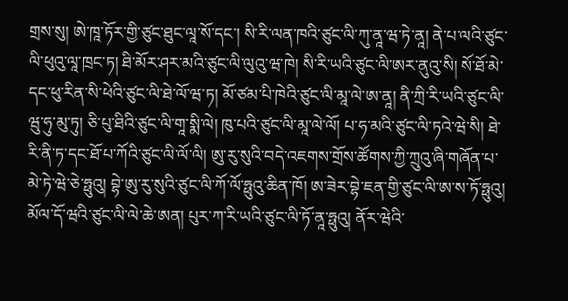གྲས་སུ། ཨེ་ཁཱ་ཏོར་གྱི་ཙུང་ཐུང་ལཱ་སོ་དང་། སི་རི་ལན་ཁའི་ཙུང་ལི་ཀུ་ནཱ་ཝ་ཏེ་ནཱ། ནེ་པ་ལའི་ཙུང་ལི་ཕུའུ་ལཱ་ཁྲང་ཏ། ཐི་མོར་ཤར་མའི་ཙུང་ལི་ལུའུ་ཝ་ཁེ། སི་རི་ཡའི་ཙུང་ལི་ཨར་ནུའུ་སི། སོ་ཐོ་མེ་དང་ཕུ་རིན་སི་ཕེའི་ཙུང་ལི་ཐེ་ལོ་ཝ་ཏ། མོ་ཙམ་པི་ཁེའི་ཙུང་ལི་མཱ་ལེ་ཨ་ནཱ། ནི་ཀྲི་རི་ཡའི་ཙུང་ལི་ཝུ་ཧུ་མུ་ཏུ། ཅི་པུ་ཐིའི་ཙུང་ལི་གཱ་སྨི་ལེ། ཁུ་པའི་ཙུང་ལི་མཱ་ལེ་ལོ། པ་ཧ་མའི་ཙུང་ལི་ཏའེ་ཝེ་སི། ཐེ་རི་ནི་ཏ་དང་ཐོ་པ་ཀོའི་ཙུང་ལི་ལོ་ལི། ཨུ་རུ་སུའི་བདེ་འཇགས་གྲོས་ཚོགས་ཀྱི་ཀྲུའུ་ཞི་གཞོན་པ་མེ་ཏེ་ཝེ་ཅེ་ཧྥུའུ། བྷེ་ཨུ་རུ་སུའི་ཙུང་ལི་ཀོ་ལོ་ཧྥུའུ་ཆིན་ཁོ། ཨ་ཟེར་བྷེ་ཇན་གྱི་ཙུང་ལི་ཨ་ས་ཏོ་ཧྥུའུ། མོལ་དོ་ཝའི་ཙུང་ལི་ལེ་ཆེ་ཨན། པུར་ཀ་རི་ཡའི་ཙུང་ལི་ཏོ་ནཱ་ཧྥུའུ། ནོར་ཝེའི་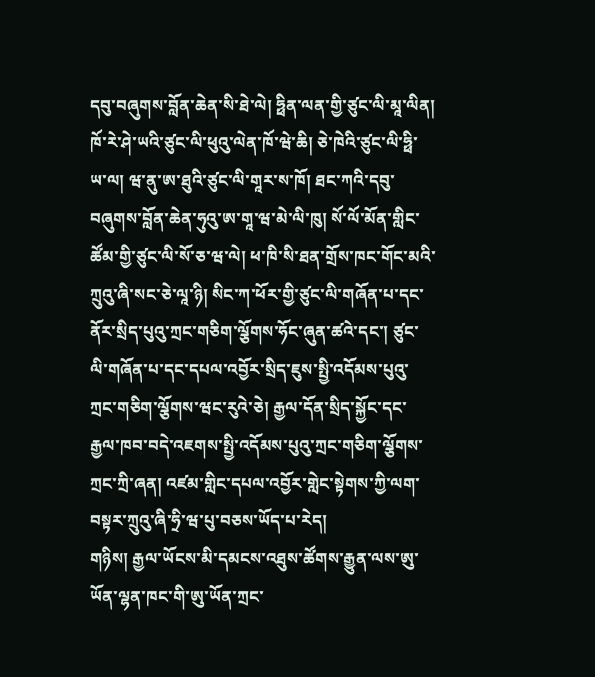དབུ་བཞུགས་བློན་ཆེན་སི་ཐེ་ལེ། ཧྥིན་ལན་གྱི་ཙུང་ལི་མཱ་ལིན། ཁོ་རེ་ཤེ་ཡའི་ཙུང་ལི་ཕུའུ་ལེན་ཁོ་ཝེ་ཆི། ཅེ་ཁེའི་ཙུང་ལི་ཧྥི་ཡ་ལ། ཝ་ནུ་ཨ་ཐུའི་ཙུང་ལི་གཱར་ས་ཁོ། ཐང་ཀའི་དབུ་བཞུགས་བློན་ཆེན་ཧུའུ་ཨ་གཱ་ཝ་མེ་ལི་ཁུ། སོ་ལོ་མོན་གླིང་ཚོམ་གྱི་ཙུང་ལི་སོ་ཅ་ཝ་ལེ། ཕ་ཁི་སི་ཐན་གྲོས་ཁང་གོང་མའི་ཀྲུའུ་ཞི་སང་ཅེ་ལཱ་ཉི། སིང་ཀ་ཕོར་གྱི་ཙུང་ལི་གཞོན་པ་དང་ནོར་སྲིད་པུའུ་ཀྲང་གཅིག་ལྕོགས་ཧོང་ཞུན་ཚའེ་དང་། ཙུང་ལི་གཞོན་པ་དང་དཔལ་འབྱོར་སྲིད་ཇུས་སྤྱི་འདོམས་པུའུ་ཀྲང་གཅིག་ལྕོགས་ཝང་རུའེ་ཅེ། རྒྱལ་དོན་སྲིད་སྐྱོང་དང་རྒྱལ་ཁབ་བདེ་འཇགས་སྤྱི་འདོམས་པུའུ་ཀྲང་གཅིག་ལྕོགས་ཀྲང་ཀྲི་ཞན། འཛམ་གླིང་དཔལ་འབྱོར་གླེང་སྟེགས་ཀྱི་ལག་བསྟར་ཀྲུའུ་ཞི་ཧྲི་ཝ་པུ་བཅས་ཡོད་པ་རེད།
གཉིས། རྒྱལ་ཡོངས་མི་དམངས་འཐུས་ཚོགས་རྒྱུན་ལས་ཨུ་ཡོན་ལྷན་ཁང་གི་ཨུ་ཡོན་ཀྲང་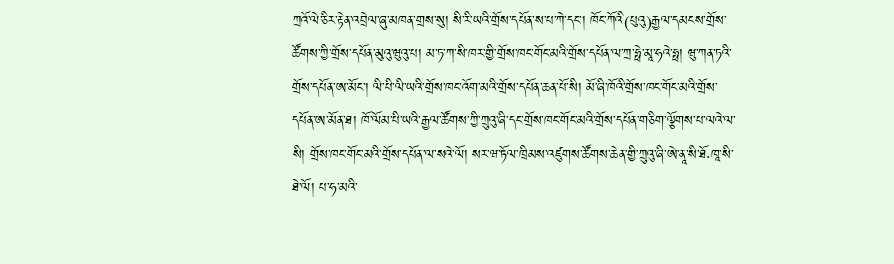ཀྲའོ་ལེ་ཅིར་རྟེན་འབྲེལ་ཞུ་མཁན་གྲས་སུ། སི་རི་ཡའི་གྲོས་དཔོན་ས་པ་ཀེ་དང་། ཁོང་ཀོའི(པུའུ)རྒྱལ་དམངས་གྲོས་ཚོགས་ཀྱི་གྲོས་དཔོན་མུའུ་ཝུའུ་པ། མ་ཏ་ཀ་སི་ཁར་གྱི་གྲོས་ཁང་གོང་མའི་གྲོས་དཔོན་ལ་ཀྲ་ཧྥེ་མཱ་ཧའེ་ཧྥ། ཝུ་ཀན་ཏའི་གྲོས་དཔོན་ཨ་མོང་། ལི་པི་ལི་ཡའི་གྲོས་ཁང་འོག་མའི་གྲོས་དཔོན་ཆན་པོ་སི། མོ་ཞི་ཁོའི་གྲོས་ཁང་གོང་མའི་གྲོས་དཔོན་ཨ་མོན་ཐ། ཁོ་ལོམ་པི་ཡའི་རྒྱལ་ཚོགས་ཀྱི་ཀྲུའུ་ཞི་དང་གྲོས་ཁང་གོང་མའི་གྲོས་དཔོན་གཅིག་ལྕོགས་པ་ལའེ་ལ་སི། གྲོས་ཁང་གོང་མའི་གྲོས་དཔོན་ལ་སའེ་ལོ། སར་ཝ་ཏོལ་ཁྲིམས་འཛུགས་ཚོགས་ཆེན་གྱི་ཀྲུའུ་ཞི་ཨེ་ནཱ་སི་ཐོ·ཁཱ་སི་ཐེ་ལོ། པ་ཧ་མའི་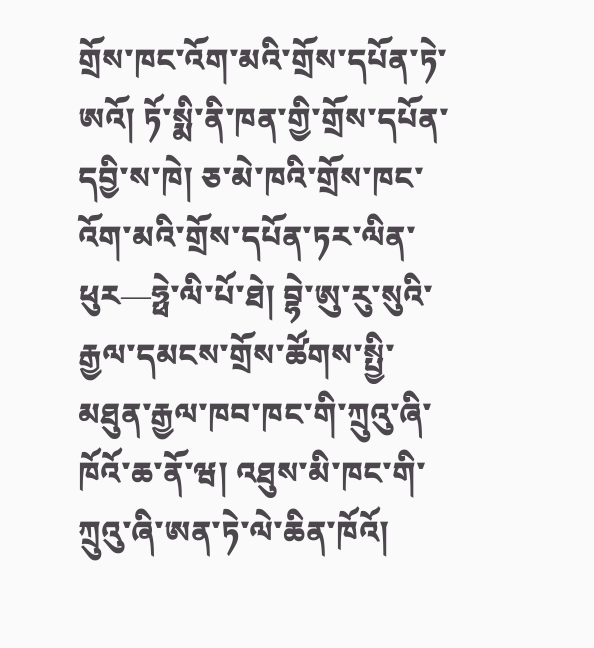གྲོས་ཁང་འོག་མའི་གྲོས་དཔོན་ཏེ་ཨའོ། ཏོ་སྨི་ནི་ཁན་གྱི་གྲོས་དཔོན་དབྱི་ས་ཁེ། ཅ་མེ་ཁའི་གྲོས་ཁང་འོག་མའི་གྲོས་དཔོན་ཏར་ལིན་ཕུར—ཧྥེ་ལི་པོ་ཐེ། བྷེ་ཨུ་རུ་སུའི་རྒྱལ་དམངས་གྲོས་ཚོགས་སྤྱི་མཐུན་རྒྱལ་ཁབ་ཁང་གི་ཀྲུའུ་ཞི་ཁོའོ་ཆ་ནོ་ཝ། འཐུས་མི་ཁང་གི་ཀྲུའུ་ཞི་ཨན་ཏེ་ལེ་ཆིན་ཁོའོ།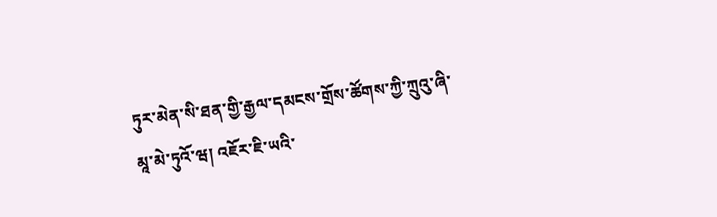ཏུར་མེན་སི་ཐན་གྱི་རྒྱལ་དམངས་གྲོས་ཚོགས་ཀྱི་ཀྲུའུ་ཞི་མཱ་མེ་ཏུའོ་ཝ། འཇོར་ཇི་ཡའི་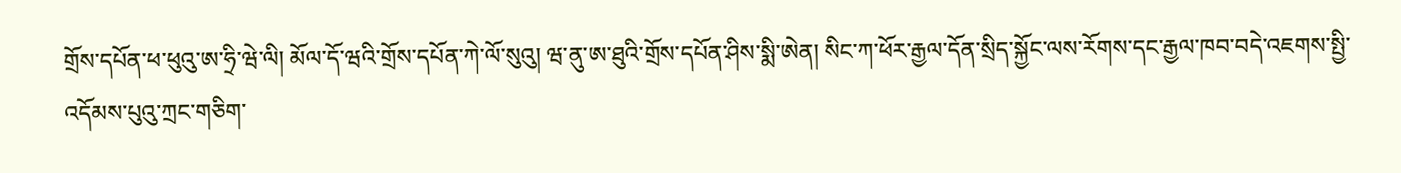གྲོས་དཔོན་ཕ་ཕུའུ་ཨ་ཧྲི་ཝེ་ལི། མོལ་དོ་ཝའི་གྲོས་དཔོན་ཀེ་ལོ་སུའུ། ཝ་ནུ་ཨ་ཐུའི་གྲོས་དཔོན་ཤིས་སྨི་ཨེན། སིང་ཀ་ཕོར་རྒྱལ་དོན་སྲིད་སྐྱོང་ལས་རོགས་དང་རྒྱལ་ཁབ་བདེ་འཇགས་སྤྱི་འདོམས་པུའུ་ཀྲང་གཅིག་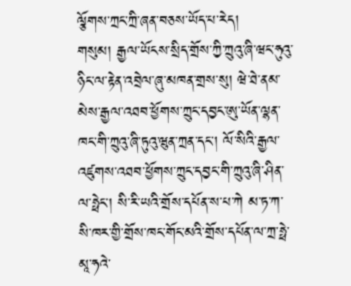ལྕོགས་ཀྲང་ཀྲི་ཞན་བཅས་ཡོད་པ་རེད།
གསུམ། རྒྱལ་ཡོངས་སྲིད་གྲོས་ཀྱི་ཀྲུའུ་ཞི་ཝང་ཧུའུ་ཉིང་ལ་རྟེན་འབྲེལ་ཞུ་མཁན་གྲས་སུ། ཝེ་ཐེ་ནམ་མེས་རྒྱལ་འཐབ་ཕྱོགས་ཀྲུང་དབྱང་ཨུ་ཡོན་ལྷན་ཁང་གི་ཀྲུའུ་ཞི་ཏུའུ་ཝུན་ཀྲན་དང་། ལོ་སིའི་རྒྱལ་འཛུགས་འཐབ་ཕྱོགས་ཀྲུང་དབྱང་གི་ཀྲུའུ་ཞི་ཤིན་ལ་ཧྥེང་། སི་རི་ཡའི་གྲོས་དཔོན་ས་པ་ཀེ མ་ཏ་ཀ་སི་ཁར་གྱི་གྲོས་ཁང་གོང་མའི་གྲོས་དཔོན་ལ་ཀྲ་ཧྥེ་མཱ་ཧའེ་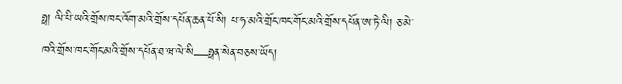ཧྥ། ལི་པི་ཡའི་གྲོས་ཁང་འོག་མའི་གྲོས་དཔོན་ཆན་པོ་སི། པ་ཧ་མའི་གྲོང་ཁང་གོང་མའི་གྲོས་དཔོན་ཨ་ཏེ་ལི། ཅ་མེ་ཁའི་གྲོས་ཁང་གོང་མའི་གྲོས་དཔོན་ཐ་ཝ་ལེ་སི—ཧྥན་སེན་བཅས་ཡོད།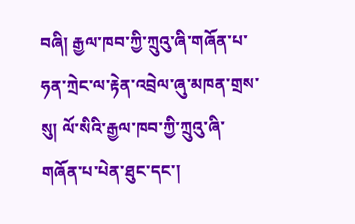བཞི། རྒྱལ་ཁབ་ཀྱི་ཀྲུའུ་ཞི་གཞོན་པ་ཧན་ཀྲེང་ལ་རྟེན་འབྲེལ་ཞུ་མཁན་གྲས་སུ། ལོ་སིའི་རྒྱལ་ཁབ་ཀྱི་ཀྲུའུ་ཞི་གཞོན་པ་པེན་ཐུང་དང་།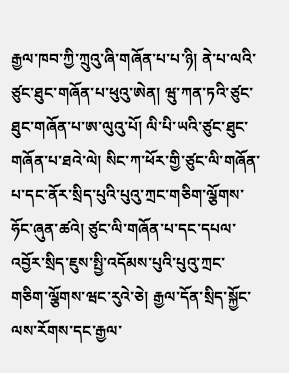རྒྱལ་ཁབ་ཀྱི་ཀྲུའུ་ཞི་གཞོན་པ་པ་ཉི། ནེ་པ་ལའི་ཙུང་ཐུང་གཞོན་པ་ཕུའུ་ཨེན། ཝུ་ཀན་ཏའི་ཙུང་ཐུང་གཞོན་པ་ཨ་ལུའུ་པོ། ལི་པི་ཡའི་ཙུང་ཐུང་གཞོན་པ་ཐའེ་ལེ། སིང་ཀ་ཕོར་གྱི་ཙུང་ལི་གཞོན་པ་དང་ནོར་སྲིད་པུའི་པུའུ་ཀྲང་གཅིག་ལྕོགས་ཧོང་ཞུན་ཚའེ། ཙུང་ལི་གཞོན་པ་དང་དཔལ་འབྱོར་སྲིད་ཇུས་སྤྱི་འདོམས་པུའི་པུའུ་ཀྲང་གཅིག་ལྕོགས་ཝང་རུའེ་ཅེ། རྒྱལ་དོན་སྲིད་སྐྱོང་ལས་རོགས་དང་རྒྱལ་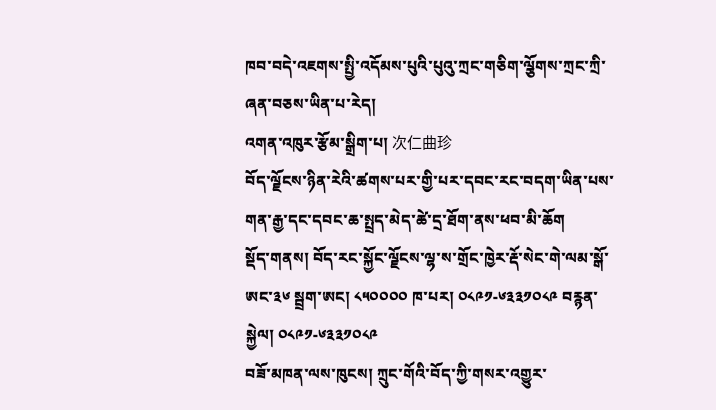ཁབ་བདེ་འཇགས་སྤྱི་འདོམས་པུའི་པུའུ་ཀྲང་གཅིག་ལྕོགས་ཀྲང་ཀྲི་ཞན་བཅས་ཡིན་པ་རེད།
འགན་འཁུར་རྩོམ་སྒྲིག་པ། 次仁曲珍
བོད་ལྗོངས་ཉིན་རེའི་ཚགས་པར་གྱི་པར་དབང་རང་བདག་ཡིན་པས་གན་རྒྱ་དང་དབང་ཆ་སྤྲད་མེད་ཚེ་དྲ་ཐོག་ནས་ཕབ་མི་ཆོག
སྡོད་གནས། བོད་རང་སྐྱོང་ལྗོངས་ལྷ་ས་གྲོང་ཁྱེར་རྡོ་སེང་གེ་ལམ་སྒོ་ཨང་༣༦ སྦྲག་ཨང། ༨༥༠༠༠༠ ཁ་པར། ༠༨༩༡-༦༣༣༡༠༨༩ བརྙན་སྐྱེལ། ༠༨༩༡-༦༣༣༡༠༨༩
བཟོ་མཁན་ལས་ཁུངས། ཀྲུང་གོའི་བོད་ཀྱི་གསར་འགྱུར་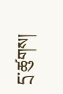དྲ་ཚུགས།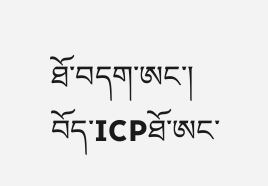ཐོ་བདག་ཨང་། བོད་ICPཐོ་ཨང་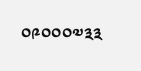༠༩༠༠༠༧༣༣